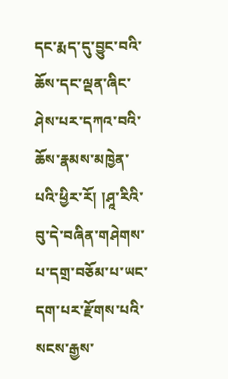དང་རྨད་དུ་བྱུང་བའི་ཆོས་དང་ལྡན་ཞིང་ཤེས་པར་དཀའ་བའི་ཆོས་རྣམས་མཁྱེན་པའི་ཕྱིར་རོ། །ཤཱ་རིའི་བུ་དེ་བཞིན་གཤེགས་པ་དགྲ་བཅོམ་པ་ཡང་དག་པར་རྫོགས་པའི་སངས་རྒྱས་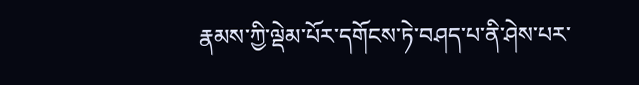རྣམས་ཀྱི་ལྡེམ་པོར་དགོངས་ཏེ་བཤད་པ་ནི་ཤེས་པར་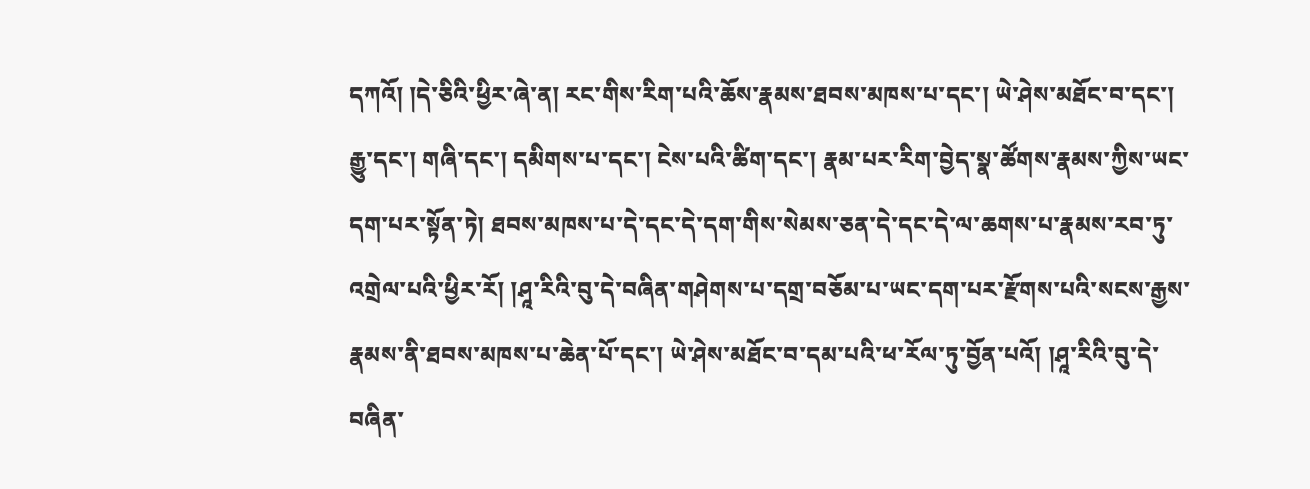དཀའོ། །དེ་ཅིའི་ཕྱིར་ཞེ་ན། རང་གིས་རིག་པའི་ཆོས་རྣམས་ཐབས་མཁས་པ་དང་། ཡེ་ཤེས་མཐོང་བ་དང་། རྒྱུ་དང་། གཞི་དང་། དམིགས་པ་དང་། ངེས་པའི་ཚིག་དང་། རྣམ་པར་རིག་བྱེད་སྣ་ཚོགས་རྣམས་ཀྱིས་ཡང་དག་པར་སྟོན་ཏེ། ཐབས་མཁས་པ་དེ་དང་དེ་དག་གིས་སེམས་ཅན་དེ་དང་དེ་ལ་ཆགས་པ་རྣམས་རབ་ཏུ་འགྲེལ་པའི་ཕྱིར་རོ། །ཤཱ་རིའི་བུ་དེ་བཞིན་གཤེགས་པ་དགྲ་བཅོམ་པ་ཡང་དག་པར་རྫོགས་པའི་སངས་རྒྱས་རྣམས་ནི་ཐབས་མཁས་པ་ཆེན་པོ་དང་། ཡེ་ཤེས་མཐོང་བ་དམ་པའི་ཕ་རོལ་ཏུ་བྱོན་པའོ། །ཤཱ་རིའི་བུ་དེ་བཞིན་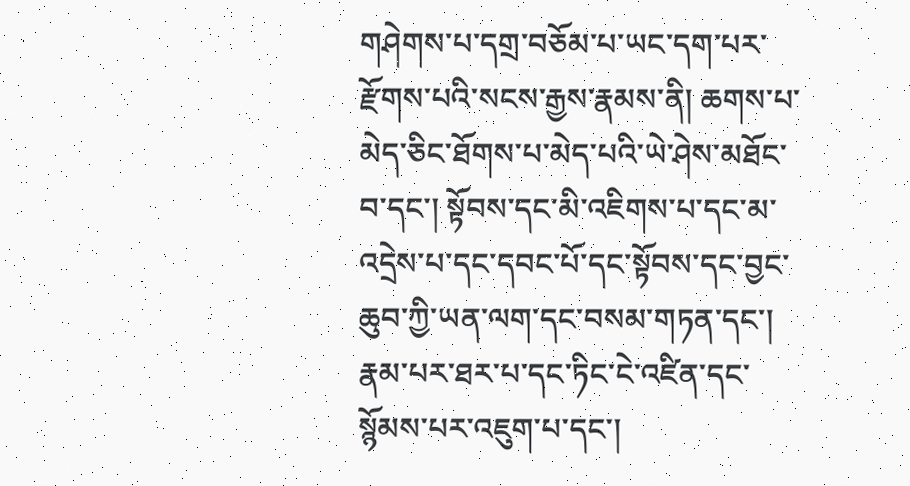གཤེགས་པ་དགྲ་བཅོམ་པ་ཡང་དག་པར་རྫོགས་པའི་སངས་རྒྱས་རྣམས་ནི། ཆགས་པ་མེད་ཅིང་ཐོགས་པ་མེད་པའི་ཡེ་ཤེས་མཐོང་བ་དང་། སྟོབས་དང་མི་འཇིགས་པ་དང་མ་འདྲེས་པ་དང་དབང་པོ་དང་སྟོབས་དང་བྱང་ཆུབ་ཀྱི་ཡན་ལག་དང་བསམ་གཏན་དང་། རྣམ་པར་ཐར་པ་དང་ཏིང་ངེ་འཛིན་དང་སྙོམས་པར་འཇུག་པ་དང་།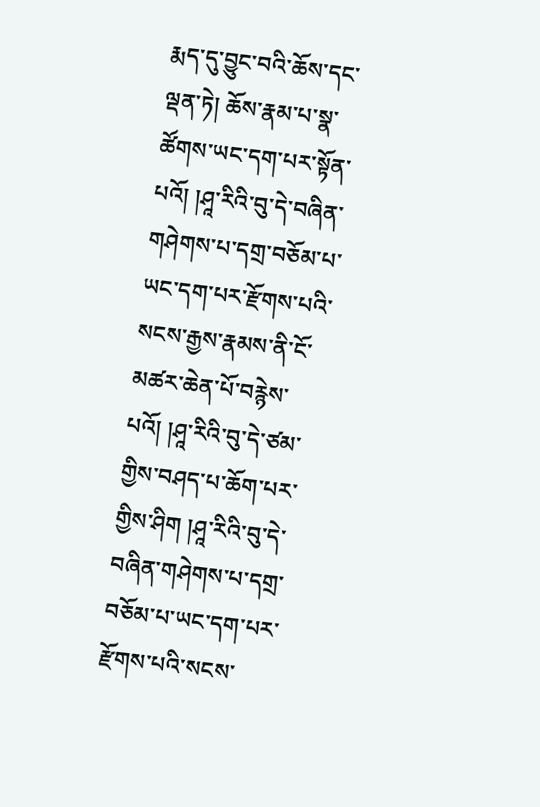རྨད་དུ་བྱུང་བའི་ཆོས་དང་ལྡན་ཏེ། ཆོས་རྣམ་པ་སྣ་ཚོགས་ཡང་དག་པར་སྟོན་པའོ། །ཤཱ་རིའི་བུ་དེ་བཞིན་གཤེགས་པ་དགྲ་བཅོམ་པ་ཡང་དག་པར་རྫོགས་པའི་སངས་རྒྱས་རྣམས་ནི་ངོ་མཚར་ཆེན་པོ་བརྙེས་པའོ། །ཤཱ་རིའི་བུ་དེ་ཙམ་གྱིས་བཤད་པ་ཆོག་པར་གྱིས་ཤིག །ཤཱ་རིའི་བུ་དེ་བཞིན་གཤེགས་པ་དགྲ་བཅོམ་པ་ཡང་དག་པར་རྫོགས་པའི་སངས་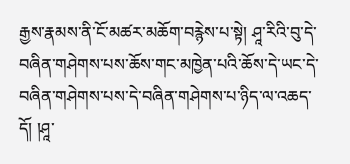རྒྱས་རྣམས་ནི་ངོ་མཚར་མཆོག་བརྙེས་པ་སྟེ། ཤཱ་རིའི་བུ་དེ་བཞིན་གཤེགས་པས་ཆོས་གང་མཁྱེན་པའི་ཆོས་དེ་ཡང་དེ་བཞིན་གཤེགས་པས་དེ་བཞིན་གཤེགས་པ་ཉིད་ལ་འཆད་དོ། །ཤཱ་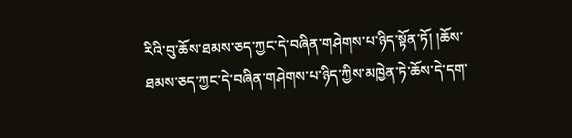རིའི་བུ་ཆོས་ཐམས་ཅད་ཀྱང་དེ་བཞིན་གཤེགས་པ་ཉིད་སྟོན་ཏོ། །ཆོས་ཐམས་ཅད་ཀྱང་དེ་བཞིན་གཤེགས་པ་ཉིད་ཀྱིས་མཁྱེན་ཏེ་ཆོས་དེ་དག་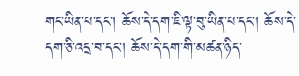གང་ཡིན་པ་དང་། ཆོས་དེ་དག་ཇི་ལྟ་བུ་ཡིན་པ་དང་། ཆོས་དེ་དག་ཅི་འདྲ་བ་དང་། ཆོས་དེ་དག་གི་མཚན་ཉིད་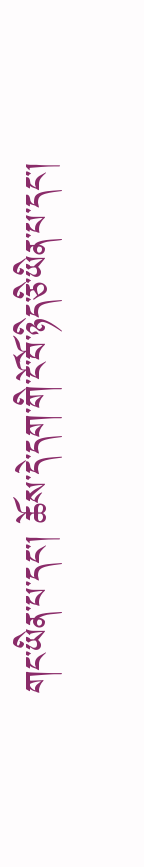གང་ཡིན་པ་དང་། ཆོས་དེ་དག་གི་ངོ་བོ་ཉིད་ཅི་ཡིན་པ་དང་།